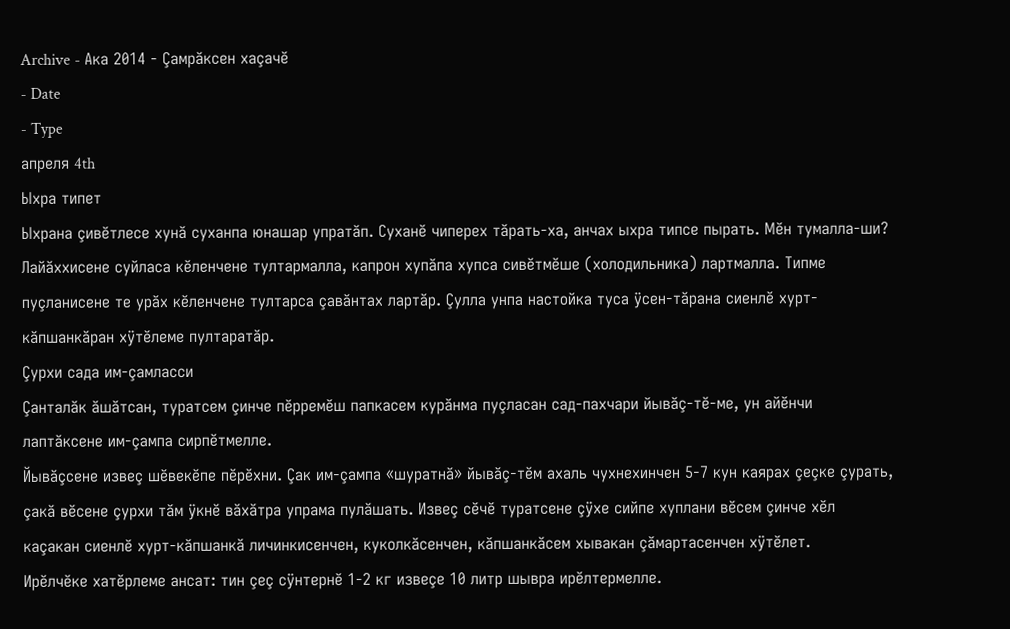Archive - Ака 2014 - Çамрăксен хаçачĕ
- Date
- Type
апреля 4th
Ыхра типет
Ыхрана çивĕтлесе хунă суханпа юнашар упратăп. Суханĕ чиперех тăрать-ха, анчах ыхра типсе пырать. Мĕн тумалла-ши?
Лайăххисене суйласа кĕленчене тултармалла, капрон хупăпа хупса сивĕтмĕше (холодильника) лартмалла. Типме пуçланисене те урăх кĕленчене тултарса çавăнтах лартăр. Çулла унпа настойка туса ÿсен-тăрана сиенлĕ хурт-кăпшанкăран хÿтĕлеме пултаратăр.
Çурхи сада им-çамласси
Çанталăк ăшăтсан, туратсем çинче пĕрремĕш папкасем курăнма пуçласан сад-пахчари йывăç-тĕ-ме, ун айĕнчи лаптăксене им-çампа сирпĕтмелле.
Йывăçсене извеç шĕвекĕпе пĕрĕхни. Çак им-çампа «шуратнă» йывăç-тĕм ахаль чухнехинчен 5-7 кун каярах çеçке çурать, çакă вĕсене çурхи тăм ÿкнĕ вăхăтра упрама пулăшать. Извеç сĕчĕ туратсене çÿхе сийпе хуплани вĕсем çинче хĕл каçакан сиенлĕ хурт-кăпшанкă личинкисенчен, куколкăсенчен, кăпшанкăсем хывакан çăмартасенчен хÿтĕлет.
Ирĕлчĕке хатĕрлеме ансат: тин çеç сÿнтернĕ 1-2 кг извеçе 10 литр шывра ирĕлтермелле.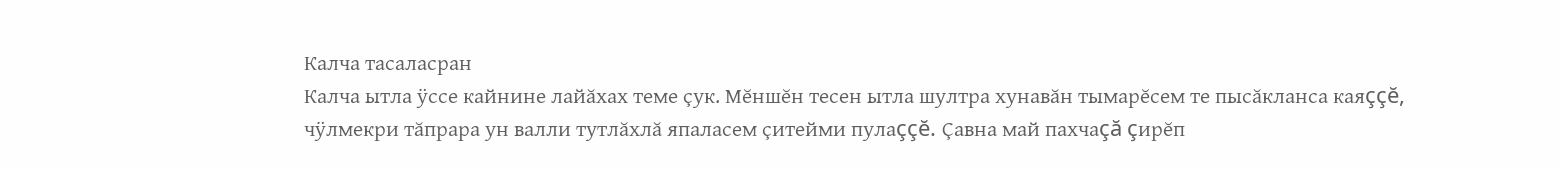Калча тaсaласран
Калча ытла ÿссе кайнине лайăхах теме çук. Мĕншĕн тесен ытла шултра хунавăн тымарĕсем те пысăкланса каяççĕ, чÿлмекри тăпрара ун валли тутлăхлă япаласем çитейми пулаççĕ. Çавна май пахчаçă çирĕп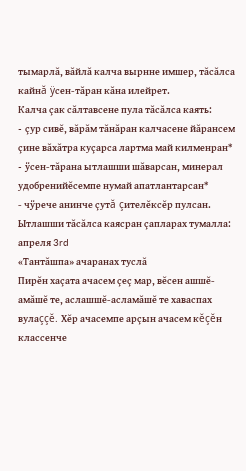тымарлă, вăйлă калча вырнне имшер, тăсăлса кайнă ÿсен-тăран кăна илейрет.
Калча çак сăлтавсене пула тăсăлса каять:
- çур сивĕ, вăрăм тăнăран калчасене йăрансем çине вăхăтра куçарса лартма май килменран*
- ÿсен-тăрана ытлашши шăварсан, минерал удобренийĕсемпе нумай апатлантарсан*
- чÿрече анинче çутă çителĕксĕр пулсан.
Ытлашши тăсăлса каясран çапларах тумалла:
апреля 3rd
«Тантăшпа» ачаранах туслă
Пирĕн хаçата ачасем çеç мар, вĕсен ашшĕ-амăшĕ те, аслашшĕ-асламăшĕ те хаваспах вулаççĕ. Хĕр ачасемпе арçын ачасем кĕçĕн классенче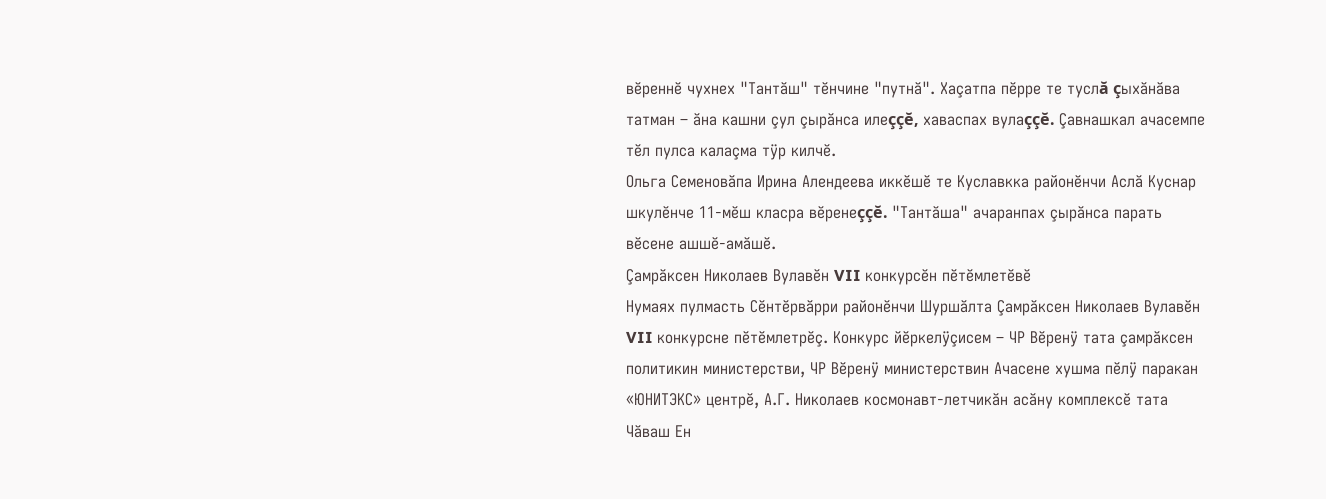вĕреннĕ чухнех "Тантăш" тĕнчине "путнă". Хаçатпа пĕрре те туслă çыхăнăва татман – ăна кашни çул çырăнса илеççĕ, хаваспах вулаççĕ. Çавнашкал ачасемпе тĕл пулса калаçма тÿр килчĕ.
Ольга Семеновăпа Ирина Алендеева иккĕшĕ те Куславкка районĕнчи Аслă Куснар шкулĕнче 11-мĕш класра вĕренеççĕ. "Тантăша" ачаранпах çырăнса парать вĕсене ашшĕ-амăшĕ.
Çамрăксен Николаев Вулавĕн VII конкурсĕн пĕтĕмлетĕвĕ
Нумаях пулмасть Сĕнтĕрвăрри районĕнчи Шуршăлта Çамрăксен Николаев Вулавĕн VII конкурсне пĕтĕмлетрĕç. Конкурс йĕркелÿçисем – ЧР Вĕренÿ тата çамрăксен политикин министерстви, ЧР Вĕренÿ министерствин Ачасене хушма пĕлÿ паракан «ЮНИТЭКС» центрĕ, А.Г. Николаев космонавт-летчикăн асăну комплексĕ тата Чăваш Ен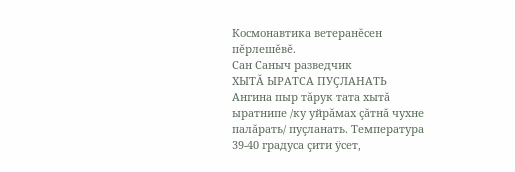Космонавтика ветеранĕсен пĕрлешĕвĕ.
Сан Саныч разведчик
ХЫТĂ ЫРАТСА ПУÇЛАНАТЬ
Ангина пыр тăрук тата хытă ыратнипе /ку уйрăмах çăтнă чухне палăрать/ пуçланать. Температура 39-40 градуса çити ÿсет,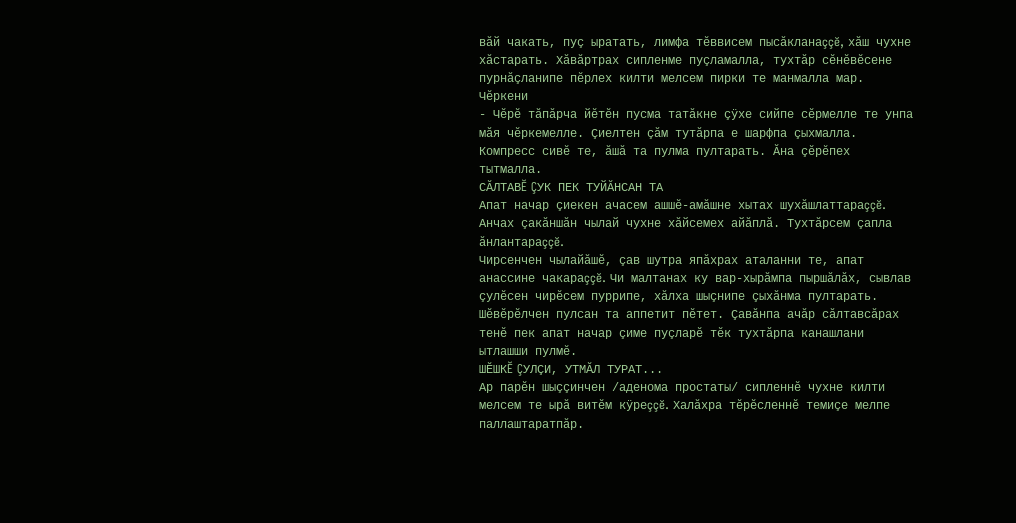вăй чакать, пуç ыратать, лимфа тĕввисем пысăкланаççĕ, хăш чухне хăстарать. Хăвăртрах сипленме пуçламалла, тухтăр сĕнĕвĕсене пурнăçланипе пĕрлех килти мелсем пирки те манмалла мар.
Чĕркени
- Чĕрĕ тăпăрча йĕтĕн пусма татăкне çÿхе сийпе сĕрмелле те унпа мăя чĕркемелле. Çиелтен çăм тутăрпа е шарфпа çыхмалла. Компресс сивĕ те, ăшă та пулма пултарать. Ăна çĕрĕпех тытмалла.
СĂЛТАВĔ ÇУК ПЕК ТУЙĂНСАН ТА
Апат начар çиекен ачасем ашшĕ-амăшне хытах шухăшлаттараççĕ. Анчах çакăншăн чылай чухне хăйсемех айăплă. Тухтăрсем çапла ăнлантараççĕ.
Чирсенчен чылайăшĕ, çав шутра япăхрах аталанни те, апат анассине чакараççĕ. Чи малтанах ку вар-хырăмпа пыршăлăх, сывлав çулĕсен чирĕсем пуррипе, хăлха шыçнипе çыхăнма пултарать. Шĕвĕрĕлчен пулсан та аппетит пĕтет. Çавăнпа ачăр сăлтавсăрах тенĕ пек апат начар çиме пуçларĕ тĕк тухтăрпа канашлани ытлашши пулмĕ.
ШĔШКĔ ÇУЛÇИ, УТМĂЛ ТУРАТ...
Ар парĕн шыççинчен /аденома простаты/ сипленнĕ чухне килти мелсем те ырă витĕм кÿреççĕ. Халăхра тĕрĕсленнĕ темиçе мелпе паллаштаратпăр.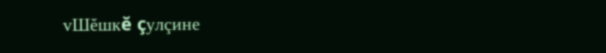vШĕшкĕ çулçине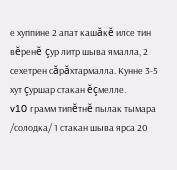е хуппине 2 апат кашăкĕ илсе тин вĕренĕ çур литр шыва ямалла, 2 сехетрен сăрăхтармалла. Кунне 3-5 хут çуршар стакан ĕçмелле.
v10 грамм типĕтнĕ пылак тымара /солодка/ 1 стакан шыва ярса 20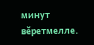минут вĕретмелле.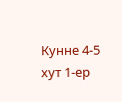Кунне 4-5 хут 1-ер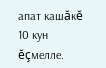апат кашăкĕ 10 кун ĕçмелле.